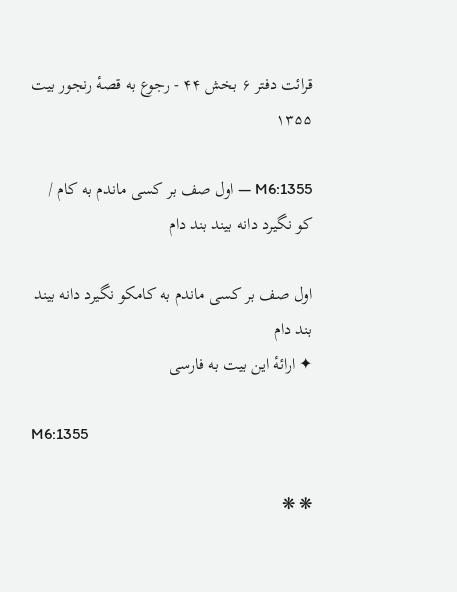قرائت دفتر ۶ بخش ۴۴ - رجوع به قصهٔ رنجور بیت ۱۳۵۵

M6:1355 — اول صف بر کسی ماندم به کام / کو نگیرد دانه بیند بند دام

اول صف بر کسی ماندم به کامکو نگیرد دانه بیند بند دام
✦ ارائهٔ این بیت به فارسی

M6:1355

❋ ❋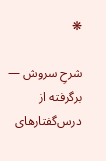❋

شرحِ سروش — برگرفته از درس‌گفتارهای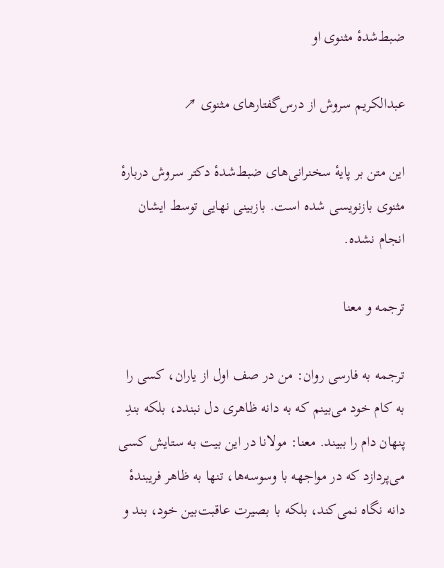ضبط‌شدهٔ مثنوی او

عبدالکریم سروش از درس‌گفتارهای مثنوی ↗

این متن بر پایهٔ سخنرانی‌های ضبط‌شدهٔ دکتر سروش دربارهٔ مثنوی بازنویسی شده است. بازبینی نهایی توسط ایشان انجام نشده.

ترجمه و معنا

ترجمه به فارسی روان: من در صف اول از یاران، کسی را به کام خود می‌بینم که به دانه ظاهری دل نبندد، بلکه بندِ پنهان دام را ببیند. معنا: مولانا در این بیت به ستایش کسی می‌پردازد که در مواجهه با وسوسه‌ها، تنها به ظاهر فریبندهٔ دانه نگاه نمی‌کند، بلکه با بصیرت عاقبت‌بین خود، بند و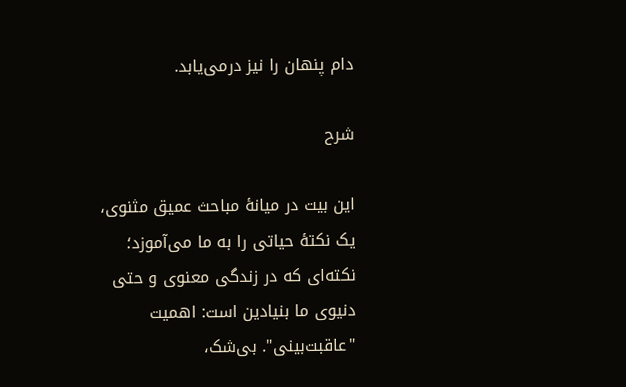دام پنهان را نیز درمی‌یابد.

شرح

این بیت در میانهٔ مباحث عمیق مثنوی، یک نکتهٔ حیاتی را به ما می‌آموزد؛ نکته‌ای که در زندگی معنوی و حتی دنیوی ما بنیادین است: اهمیت "عاقبت‌بینی". بی‌شک،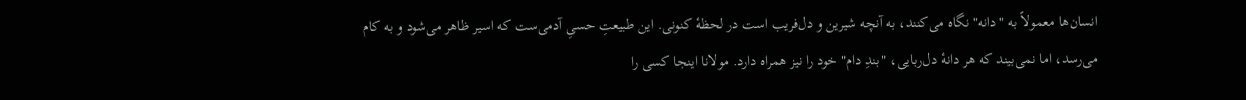انسان‌ها معمولاً به "دانه" نگاه می‌کنند، به آنچه شیرین و دل‌فریب است در لحظهٔ کنونی. این طبیعتِ حسیِ آدمی‌ست که اسیر ظاهر می‌شود و به کام می‌رسد، اما نمی‌بیند که هر دانهٔ دل‌ربایی، "بندِ دام" خود را نیز همراه دارد. مولانا اینجا کسی را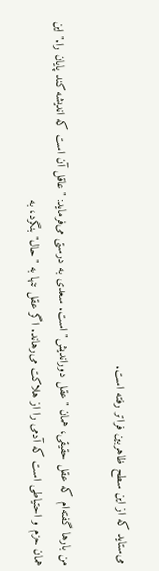می‌ستاید که از این سطح ظاهربین فراتر رفته است.

من بارها گفته‌ام که عقل حقیقی، همان "عقل دوراندیش" است. سعدی به درستی می‌فرماید: "عاقل آن است که اندیشه کند پایان را." این همان حزم و احتیاطی است که آدمی را از هلاکت می‌رهاند. اگر عقل تنها به "حال" بنگرد، به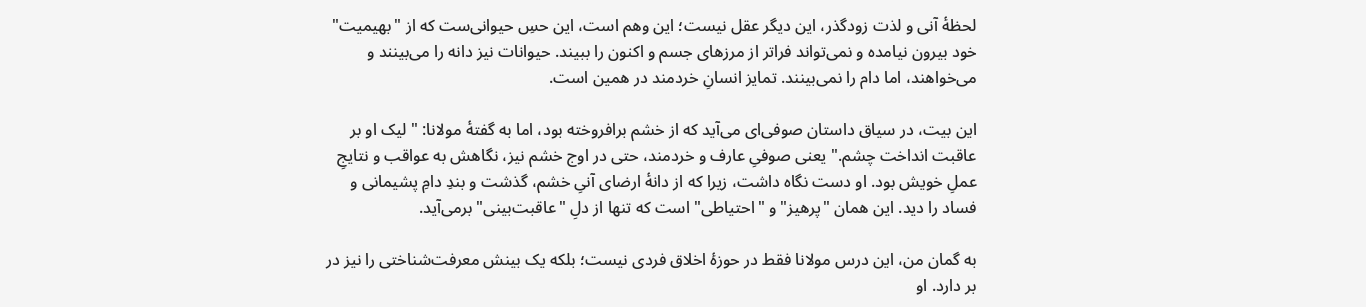لحظهٔ آنی و لذت زودگذر، این دیگر عقل نیست؛ این وهم است، این حسِ حیوانی‌ست که از "بهیمیت" خود بیرون نیامده و نمی‌تواند فراتر از مرزهای جسم و اکنون را ببیند. حیوانات نیز دانه را می‌بینند و می‌خواهند، اما دام را نمی‌بینند. تمایز انسانِ خردمند در همین است.

این بیت، در سیاق داستان صوفی‌ای می‌آید که از خشم برافروخته بود، اما به گفتهٔ مولانا: "لیک او بر عاقبت انداخت چشم." یعنی صوفیِ عارف و خردمند، حتی در اوج خشم نیز، نگاهش به عواقب و نتایجِ عملِ خویش بود. او دست نگاه داشت، زیرا که از دانهٔ ارضای آنیِ خشم، گذشت و بندِ دامِ پشیمانی و فساد را دید. این همان "پرهیز" و "احتیاطی" است که تنها از دلِ "عاقبت‌بینی" برمی‌آید.

به گمان من، این درس مولانا فقط در حوزهٔ اخلاق فردی نیست؛ بلکه یک بینش معرفت‌شناختی را نیز در بر دارد. او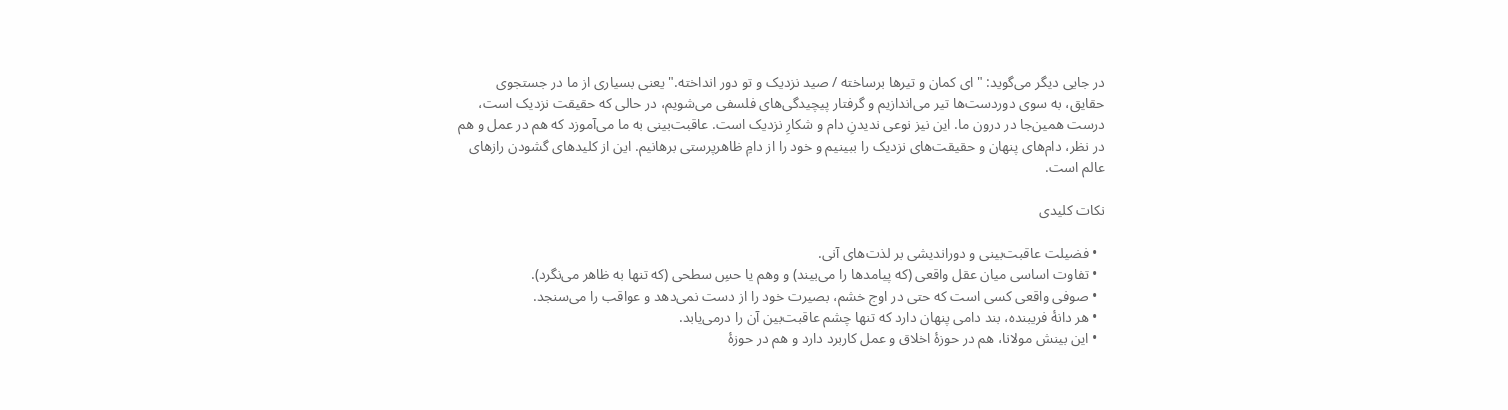در جایی دیگر می‌گوید: "ای کمان و تیرها برساخته / صید نزدیک و تو دور انداخته." یعنی بسیاری از ما در جستجوی حقایق، به سوی دوردست‌ها تیر می‌اندازیم و گرفتار پیچیدگی‌های فلسفی می‌شویم، در حالی که حقیقت نزدیک است، درست همین‌جا در درون ما. این نیز نوعی ندیدنِ دام و شکارِ نزدیک است. عاقبت‌بینی به ما می‌آموزد که هم در عمل و هم در نظر، دام‌های پنهان و حقیقت‌های نزدیک را ببینیم و خود را از دامِ ظاهرپرستی برهانیم. این از کلیدهای گشودن رازهای عالم است.

نکات کلیدی

  • فضیلت عاقبت‌بینی و دوراندیشی بر لذت‌های آنی.
  • تفاوت اساسی میان عقل واقعی (که پیامدها را می‌بیند) و وهم یا حسِ سطحی (که تنها به ظاهر می‌نگرد).
  • صوفی واقعی کسی است که حتی در اوج خشم، بصیرت خود را از دست نمی‌دهد و عواقب را می‌سنجد.
  • هر دانهٔ فریبنده، بند دامی پنهان دارد که تنها چشم عاقبت‌بین آن را درمی‌یابد.
  • این بینش مولانا، هم در حوزهٔ اخلاق و عمل کاربرد دارد و هم در حوزهٔ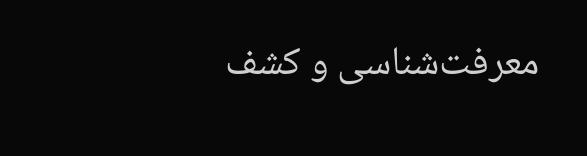معرفت‌شناسی و کشف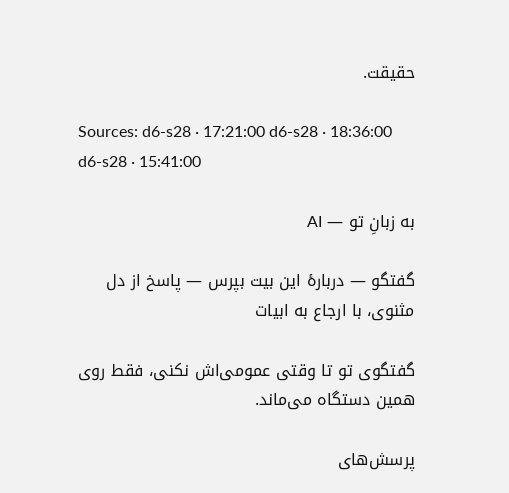حقیقت.

Sources: d6-s28 · 17:21:00 d6-s28 · 18:36:00 d6-s28 · 15:41:00

به زبانِ تو — AI

گفتگو — دربارهٔ این بیت بپرس — پاسخ از دل مثنوی، با ارجاع به ابیات

گفتگوی تو تا وقتی عمومی‌اش نکنی، فقط روی همین دستگاه می‌ماند.

پرسش‌های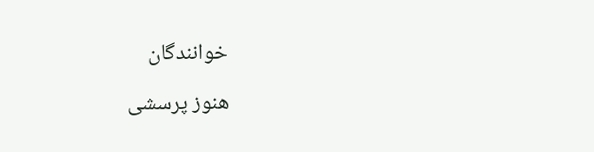خوانندگان

هنوز پرسشی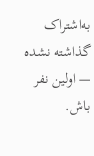به‌اشتراک گذاشته نشده — اولین نفر باش.